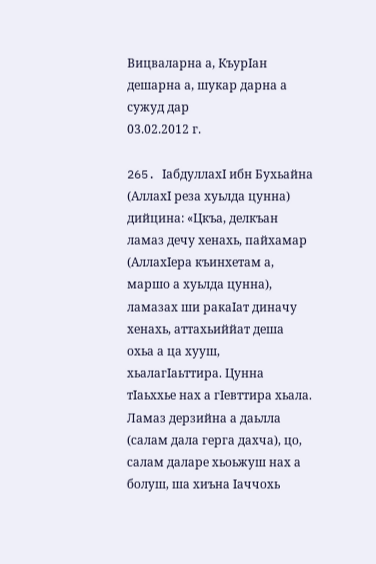Вицваларна а, КъурIан дешарна а, шукар дарна а сужуд дар
03.02.2012 г.

265. IабдуллахI ибн Бухьайна (АллахI реза хуьлда цунна) дийцина: «Цкъа, делкъан ламаз дечу хенахь, пайхамар (АллахIера къинхетам а, маршо а хуьлда цунна), ламазах ши ракаIат диначу хенахь, аттахьиййат деша охьа а ца хууш, хьалагIаьттира. Цунна тIаьххье нах а гIевттира хьала. Ламаз дерзийна а даьлла (салам дала герга дахча), цо, салам даларе хьоьжуш нах а болуш, ша хиъна Iаччохь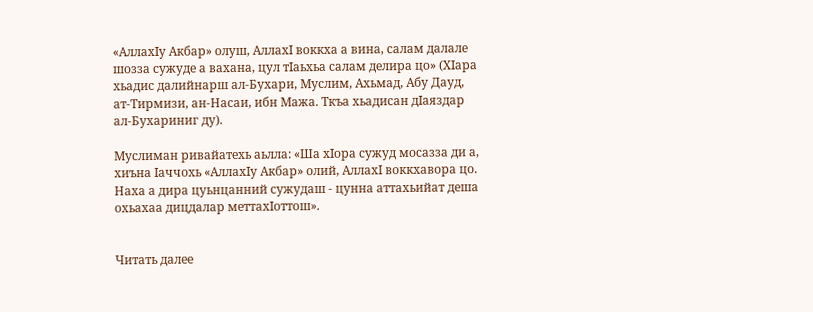«АллахIу Акбар» олуш, АллахI воккха а вина, салам далале шозза сужуде а вахана, цул тIаьхьа салам делира цо» (ХIара хьадис далийнарш ал-Бухари, Муслим, Ахьмад, Абу Дауд, ат-Тирмизи, ан-Насаи, ибн Мажа. Ткъа хьадисан дIаяздар ал-Бухариниг ду).

Муслиман ривайатехь аьлла: «Ша хIора сужуд мосазза ди а, хиъна Iаччохь «АллахIу Акбар» олий, АллахI воккхавора цо. Наха а дира цуьнцанний сужудаш - цунна аттахьийат деша охьахаа дицдалар меттахIоттош».


Читать далее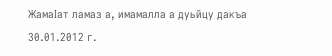ЖамаIат ламаз а, имамалла а дуьйцу дакъа
30.01.2012 г.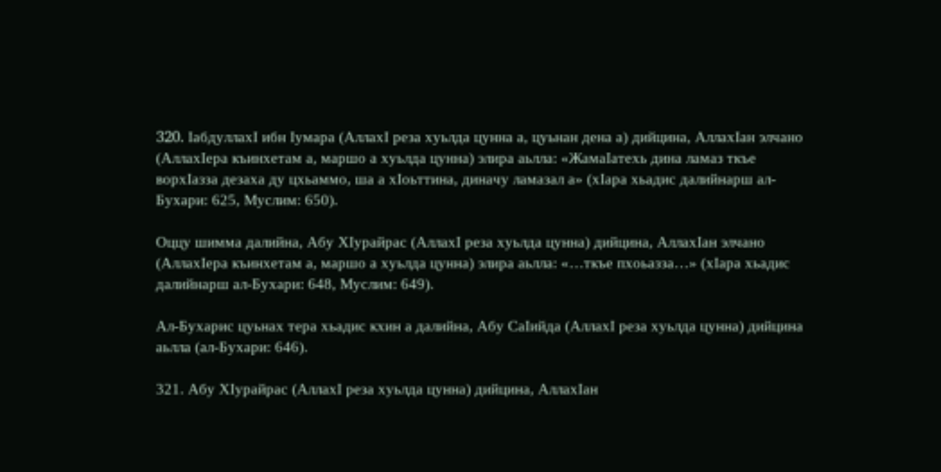320. IабдуллахI ибн Iумара (АллахI реза хуьлда цунна а, цуьнан дена а) дийцина, АллахIан элчано (АллахIера къинхетам а, маршо а хуьлда цунна) элира аьлла: «ЖамаIатехь дина ламаз ткъе ворхIазза дезаха ду цхьаммо, ша а хIоьттина, диначу ламазал а» (хIара хьадис далийнарш ал-Бухари: 625, Муслим: 650).

Оццу шимма далийна, Абу ХIурайрас (АллахI реза хуьлда цунна) дийцина, АллахIан элчано (АллахIера къинхетам а, маршо а хуьлда цунна) элира аьлла: «…ткъе пхоьазза…» (хIара хьадис далийнарш ал-Бухари: 648, Муслим: 649).

Ал-Бухарис цуьнах тера хьадис кхин а далийна, Абу СаIийда (АллахI реза хуьлда цунна) дийцина аьлла (ал-Бухари: 646).

321. Абу ХIурайрас (АллахI реза хуьлда цунна) дийцина, АллахIан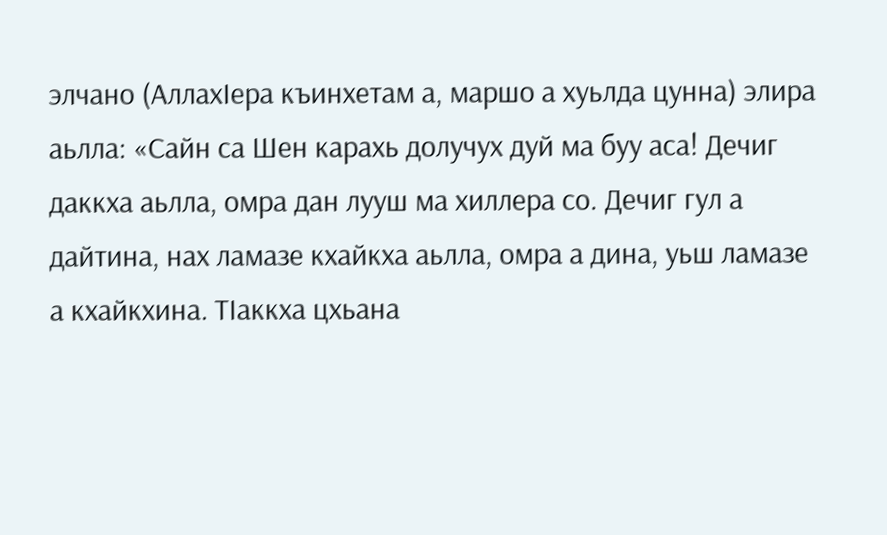элчано (АллахIера къинхетам а, маршо а хуьлда цунна) элира аьлла: «Сайн са Шен карахь долучух дуй ма буу аса! Дечиг даккха аьлла, омра дан лууш ма хиллера со. Дечиг гул а дайтина, нах ламазе кхайкха аьлла, омра а дина, уьш ламазе а кхайкхина. ТIаккха цхьана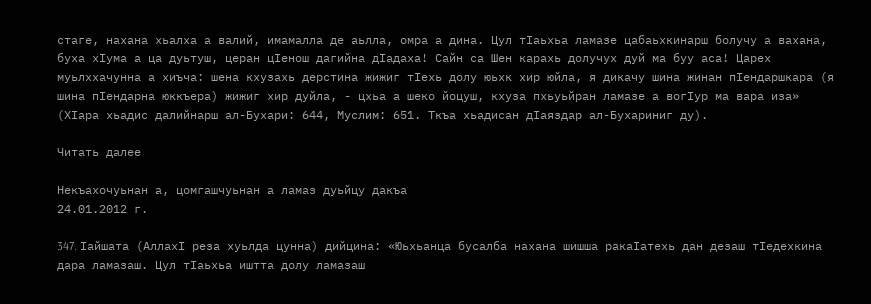стаге, нахана хьалха а валий, имамалла де аьлла, омра а дина. Цул тIаьхьа ламазе цабаьхкинарш болучу а вахана, буха хIума а ца дуьтуш, церан цIенош дагийна дIадаха! Сайн са Шен карахь долучух дуй ма буу аса! Царех муьлххачунна а хиъча: шена кхузахь дерстина жижиг тIехь долу юьхк хир юйла, я дикачу шина жинан пIендаршкара (я шина пIендарна юккъера) жижиг хир дуйла, - цхьа а шеко йоцуш, кхуза пхьуьйран ламазе а вогIур ма вара иза» (ХIара хьадис далийнарш ал-Бухари: 644, Муслим: 651. Ткъа хьадисан дIаяздар ал-Бухариниг ду).

Читать далее

Некъахочуьнан а, цомгашчуьнан а ламаз дуьйцу дакъа
24.01.2012 г.

347. Iайшата (АллахI реза хуьлда цунна) дийцина: «Юьхьанца бусалба нахана шишша ракаIатехь дан дезаш тIедехкина дара ламазаш. Цул тIаьхьа иштта долу ламазаш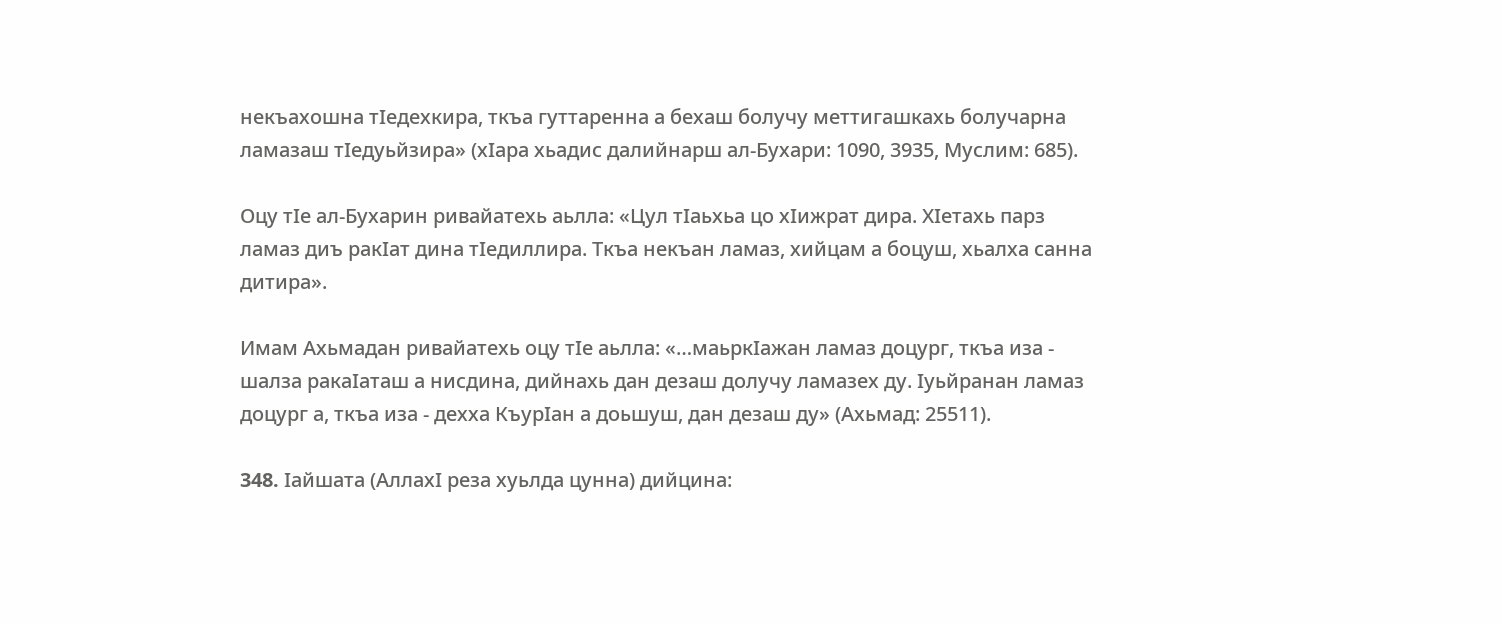некъахошна тIедехкира, ткъа гуттаренна а бехаш болучу меттигашкахь болучарна ламазаш тIедуьйзира» (хIара хьадис далийнарш ал-Бухари: 1090, 3935, Муслим: 685).

Оцу тIе ал-Бухарин ривайатехь аьлла: «Цул тIаьхьа цо хIижрат дира. ХIетахь парз ламаз диъ ракIат дина тIедиллира. Ткъа некъан ламаз, хийцам а боцуш, хьалха санна дитира».

Имам Ахьмадан ривайатехь оцу тIе аьлла: «…маьркIажан ламаз доцург, ткъа иза - шалза ракаIаташ а нисдина, дийнахь дан дезаш долучу ламазех ду. Iуьйранан ламаз доцург а, ткъа иза - дехха КъурIан а доьшуш, дан дезаш ду» (Ахьмад: 25511).

348. Iайшата (АллахI реза хуьлда цунна) дийцина: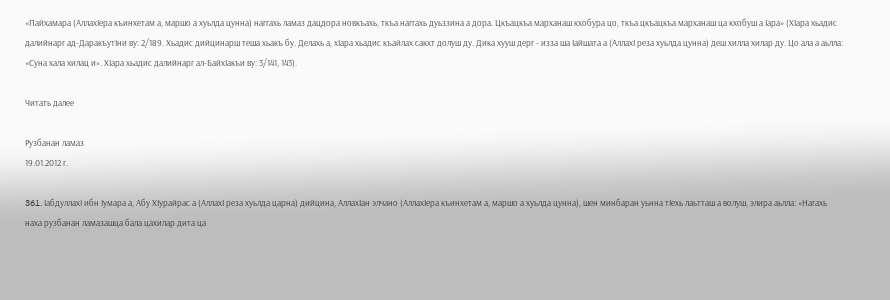«Пайхамара (АллахIера къинхетам а, маршо а хуьлда цунна) наггахь ламаз дацдора новкъахь, ткъа наггахь дуьззина а дора. Цкъацкъа марханаш кхобура цо, ткъа цкъацкъа марханаш ца кхобуш а Iара» (ХIара хьадис далийнарг ад-ДаракъутIни ву: 2/189. Хьадис дийцинарш теша хьакъ бу. Делахь а, хIара хьадис къайлах сакхт долуш ду. Дика хууш дерг - изза ша Iайшата а (АллахI реза хуьлда цунна) деш хилла хилар ду. Цо ала а аьлла: «Суна хала хилац и». ХIара хьадис далийнарг ал-БайхIакъи ву: 3/141, 143).

Читать далее

Рузбанан ламаз
19.01.2012 г.

361. IабдуллахI ибн Iумара а, Абу ХIурайрас а (АллахI реза хуьлда царна) дийцина, АллахIан элчано (АллахIера къинхетам а, маршо а хуьлда цунна), шен минбаран уьнна тIехь лаьтташ а волуш, элира аьлла: «Нагахь наха рузбанан ламазашца бала цахилар дита ца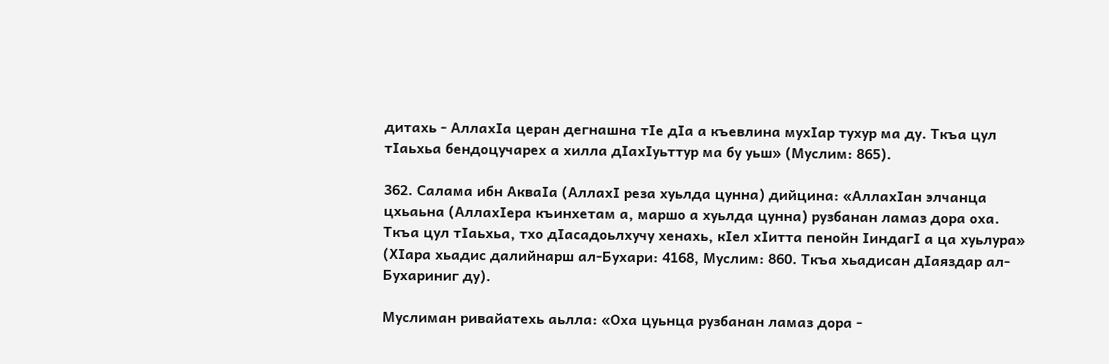дитахь - АллахIа церан дегнашна тIе дIа а къевлина мухIар тухур ма ду. Ткъа цул тIаьхьа бендоцучарех а хилла дIахIуьттур ма бу уьш» (Муслим: 865).

362. Салама ибн АкваIа (АллахI реза хуьлда цунна) дийцина: «АллахIан элчанца цхьаьна (АллахIера къинхетам а, маршо а хуьлда цунна) рузбанан ламаз дора оха. Ткъа цул тIаьхьа, тхо дIасадоьлхучу хенахь, кIел хIитта пенойн IиндагI а ца хуьлура» (ХIара хьадис далийнарш ал-Бухари: 4168, Муслим: 860. Ткъа хьадисан дIаяздар ал-Бухариниг ду).

Муслиман ривайатехь аьлла: «Оха цуьнца рузбанан ламаз дора -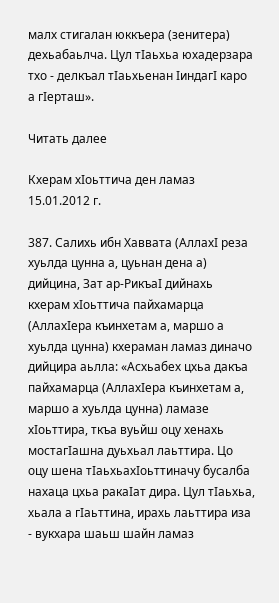малх стигалан юккъера (зенитера) дехьабаьлча. Цул тIаьхьа юхадерзара тхо - делкъал тIаьхьенан IиндагI каро а гIерташ».

Читать далее

Кхерам хIоьттича ден ламаз
15.01.2012 г.

387. Салихь ибн Хаввата (АллахI реза хуьлда цунна а, цуьнан дена а) дийцина, Зат ар-РикъаI дийнахь кхерам хIоьттича пайхамарца (АллахIера къинхетам а, маршо а хуьлда цунна) кхераман ламаз диначо дийцира аьлла: «Асхьабех цхьа дакъа пайхамарца (АллахIера къинхетам а, маршо а хуьлда цунна) ламазе хIоьттира, ткъа вуьйш оцу хенахь мостагIашна дуьхьал лаьттира. Цо оцу шена тIаьхьахIоьттиначу бусалба нахаца цхьа ракаIат дира. Цул тIаьхьа, хьала а гIаьттина, ирахь лаьттира иза - вукхара шаьш шайн ламаз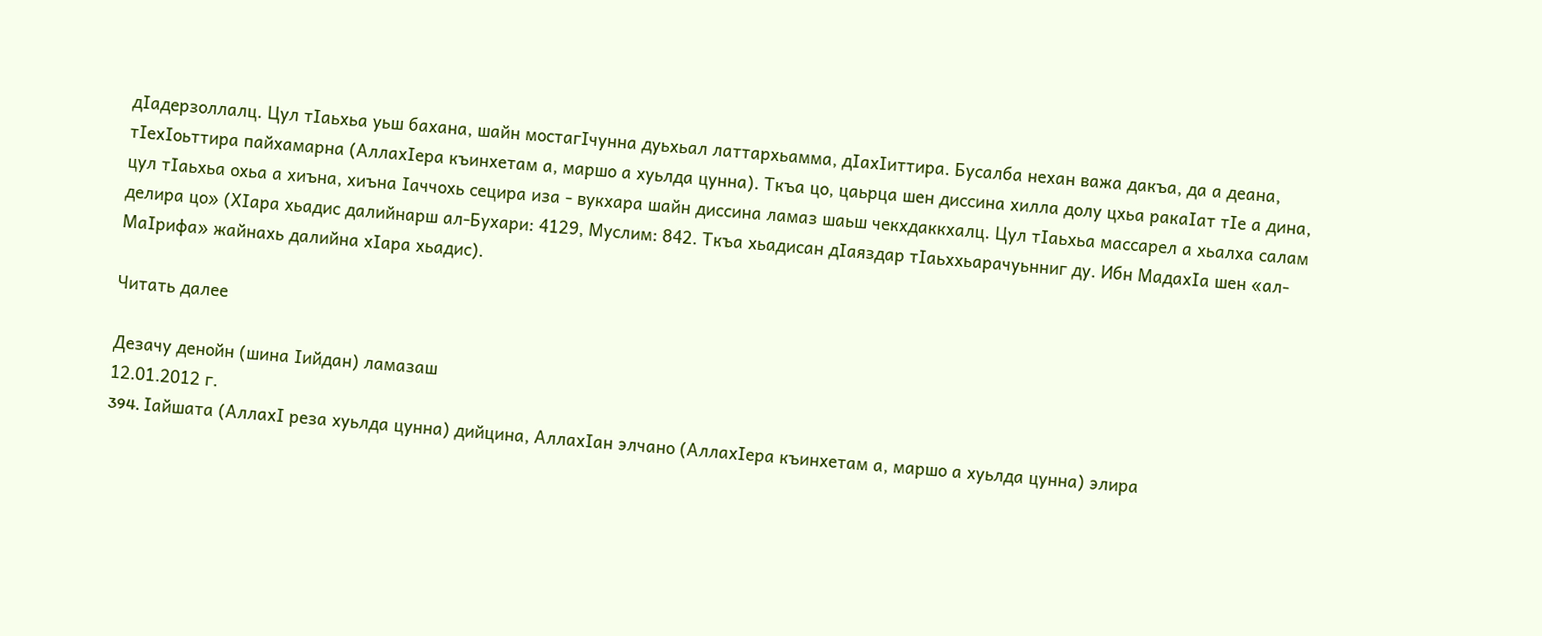дIадерзоллалц. Цул тIаьхьа уьш бахана, шайн мостагIчунна дуьхьал латтархьамма, дIахIиттира. Бусалба нехан важа дакъа, да а деана, тIехIоьттира пайхамарна (АллахIера къинхетам а, маршо а хуьлда цунна). Ткъа цо, цаьрца шен диссина хилла долу цхьа ракаIат тIе а дина, цул тIаьхьа охьа а хиъна, хиъна Iаччохь сецира иза - вукхара шайн диссина ламаз шаьш чекхдаккхалц. Цул тIаьхьа массарел а хьалха салам делира цо» (ХIара хьадис далийнарш ал-Бухари: 4129, Муслим: 842. Ткъа хьадисан дIаяздар тIаьххьарачуьнниг ду. Ибн МадахIа шен «ал-МаIрифа» жайнахь далийна хIара хьадис).

Читать далее

Дезачу денойн (шина Iийдан) ламазаш
12.01.2012 г.
394. Iайшата (АллахI реза хуьлда цунна) дийцина, АллахIан элчано (АллахIера къинхетам а, маршо а хуьлда цунна) элира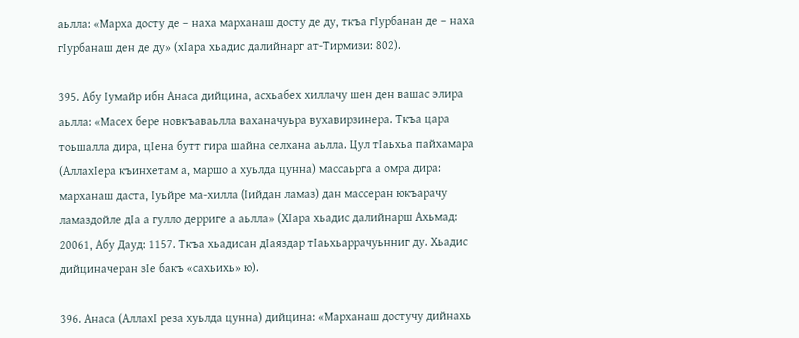аьлла: «Марха досту де – наха марханаш досту де ду, ткъа гIурбанан де – наха гIурбанаш ден де ду» (хIара хьадис далийнарг ат-Тирмизи: 802).

395. Абу Iумайр ибн Анаса дийцина, асхьабех хиллачу шен ден вашас элира аьлла: «Масех бере новкъаваьлла ваханачуьра вухавирзинера. Ткъа цара тоьшалла дира, цIена бутт гира шайна селхана аьлла. Цул тIаьхьа пайхамара (АллахIера къинхетам а, маршо а хуьлда цунна) массаьрга а омра дира: марханаш даста, Iуьйре ма-хилла (Iийдан ламаз) дан массеран юкъарачу ламаздойле дIа а гулло дерриге а аьлла» (ХIара хьадис далийнарш Ахьмад: 20061, Абу Дауд: 1157. Ткъа хьадисан дIаяздар тIаьхьаррачуьнниг ду. Хьадис дийциначеран зIе бакъ «сахьихь» ю).

396. Анаса (АллахI реза хуьлда цунна) дийцина: «Марханаш достучу дийнахь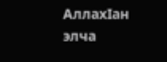АллахIан элча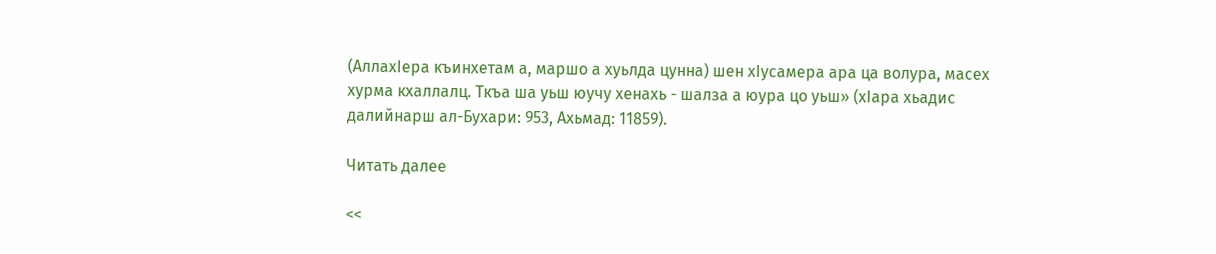(АллахIера къинхетам а, маршо а хуьлда цунна) шен хIусамера ара ца волура, масех хурма кхаллалц. Ткъа ша уьш юучу хенахь - шалза а юура цо уьш» (хIара хьадис далийнарш ал-Бухари: 953, Ахьмад: 11859).

Читать далее

<<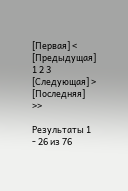[Первая] < [Предыдущая] 1 2 3 [Следующая] > [Последняя] >>

Результаты 1 - 26 из 76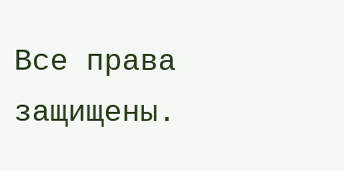Все права защищены.